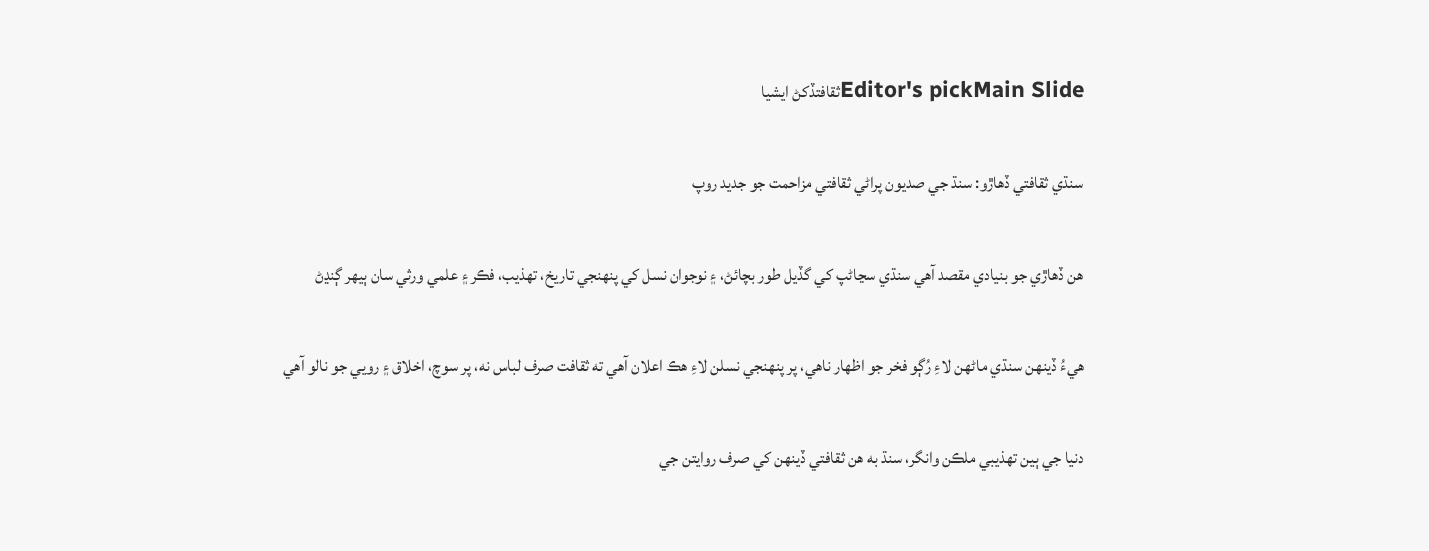Editor's pickMain Slideثقافتڏکڻ ايشيا

سنڌي ثقافتي ڏھاڙو: سنڌ جي صديون پراڻي ثقافتي مزاحمت جو جديد روپ

هن ڏهاڙي جو بنيادي مقصد آھي سنڌي سڃاڻپ کي گڏيل طور بچائڻ، ۽ نوجوان نسل کي پنهنجي تاريخ، تهذيب، فڪر ۽ علمي ورثي سان ٻيھر ڳنڍڻ

ھيءُ ڏينهن سنڌي ماڻهن لاءِ رُڳو فخر جو اظهار ناهي، پر پنهنجي نسلن لاءِ هڪ اعلان آهي ته ثقافت صرف لباس نه، پر سوچ، اخلاق ۽ رويي جو نالو آهي

دنيا جي ٻين تهذيبي ملڪن وانگر، سنڌ به ھن ثقافتي ڏينهن کي صرف روايتن جي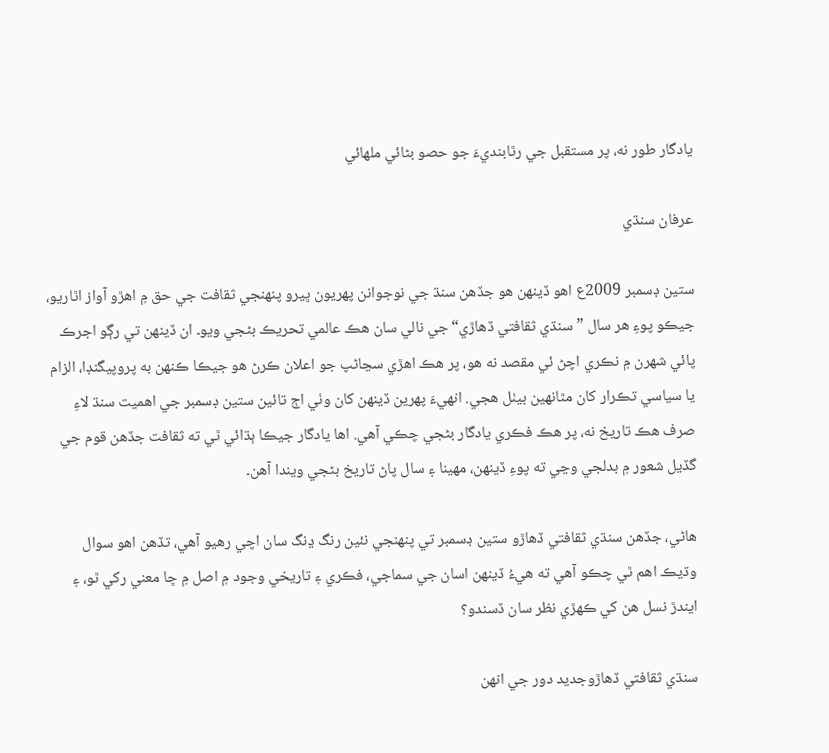يادگار طور نه، پر مستقبل جي رٿابنديءَ جو حصو بڻائي ملھائي

عرفان سنڌي

ستين ڊسمبر 2009ع اهو ڏينهن هو جڏهن سنڌ جي نوجوانن پهريون ڀيرو پنهنجي ثقافت جي حق ۾ اهڙو آواز اٿاريو، جيڪو پوءِ هر سال ”سنڌي ثقافتي ڏھاڙي“ جي نالي سان هڪ عالمي تحريڪ بڻجي ويو۔ ان ڏينھن تي رڳو اجرڪ پائي شهرن ۾ نڪري اچڻ ئي مقصد نه هو، پر هڪ اهڙي سڃاڻپ جو اعلان ڪرڻ هو جيڪا ڪنهن به پروپيگنڊا، الزام يا سياسي تڪرار کان مٿانهين بيٺل هجي. انهيءَ پهرين ڏينهن کان وٺي اڄ تائين ستين ڊسمبر جي اهميت سنڌ لاءِ صرف هڪ تاريخ نه، پر هڪ فڪري يادگار بڻجي چڪي آهي. اها يادگار جيڪا ٻڌائي ٿي ته ثقافت جڏهن قوم جي گڏيل شعور ۾ بدلجي وڃي ته پوءِ ڏينهن، مهينا ۽ سال پاڻ تاريخ بڻجي ويندا آهن۔

هاڻي، جڏهن سنڌي ثقافتي ڏھاڙو ستين ڊسمبر تي پنهنجي نئين رنگ ڍنگ سان اچي رهيو آهي، تڏهن اهو سوال وڌيڪ اهم ٿي چڪو آهي ته هيءُ ڏينهن اسان جي سماجي، فڪري ۽ تاريخي وجود ۾ اصل ۾ ڇا معني رکي ٿو، ۽ ايندڙ نسل هن کي ڪهڙي نظر سان ڏسندو؟

سنڌي ثقافتي ڏھاڙوجديد دور جي انهن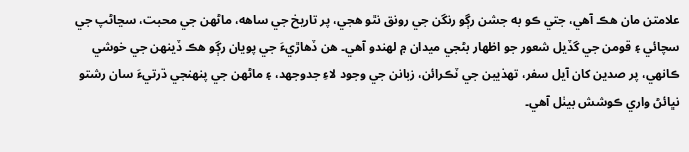علامتن مان هڪ آهي، جتي ڪو به جشن رڳو رنگن جي رونق نٿو هجي، پر تاريخ جي ساهه، ماڻهن جي محبت، سڃاڻپ جي سچائي ۽ قومن جي گڏيل شعور جو اظهار بڻجي ميدان ۾ لهندو آهي۔ هن ڏهاڙيءَ جي پويان رڳو هڪ ڏينهن جي خوشي ڪانهي، پر صدين کان آيل سفر، تهذيبن جي ٽڪرائن، زبانن جي وجود لاءِ جدوجهد، ۽ ماڻهن جي پنهنجي ڌرتيءَ سان رشتو نڀائڻ واري ڪوشش بيٺل آهي۔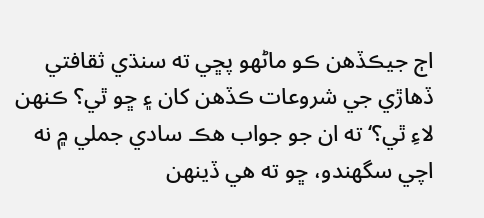اڄ جيڪڏهن ڪو ماڻهو پڇي ته سنڌي ثقافتي ڏھاڙي جي شروعات ڪڏھن کان ۽ ڇو ٿي؟ ڪنهن لاءِ ٿي؟‘ ته ان جو جواب هڪ سادي جملي ۾ نه اچي سگهندو، ڇو ته هي ڏينهن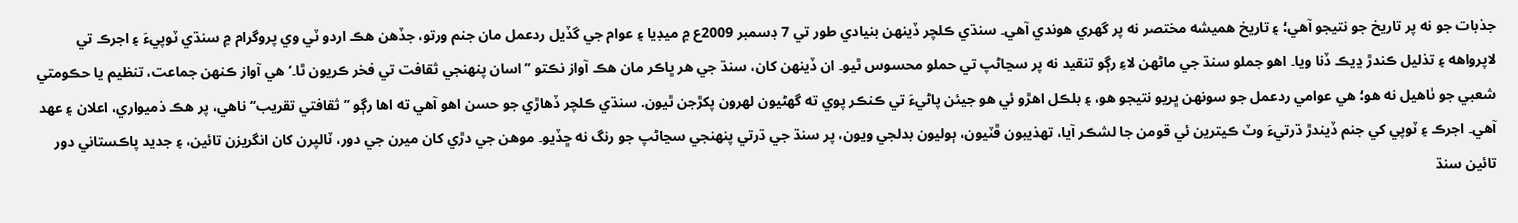جذبات جو نه پر تاريخ جو نتيجو آهي؛ ۽ تاريخ هميشه مختصر نه پر گهري هوندي آهي۔ سنڌي ڪلچر ڏينھن بنيادي طور تي 7 ڊسمبر 2009ع ۾ ميڊيا ۽ عوام جي گڏيل ردعمل مان جنم ورتو، جڏھن هڪ اردو ٽي وي پروگرام ۾ سنڌي ٽوپيءَ ۽ اجرڪ تي لاپرواهه ۽ تذليل ڪندڙ ڍيڪ ڏنا ويا۔ اهو جملو سنڌ جي ماڻهن لاءِ رڳو تنقيد نه پر سڃاڻپ تي حملو محسوس ٿيو۔ ان ڏينهن کان، سنڌ جي هر ڀاڪر مان هڪ آواز نڪتو ’’اسان پنهنجي ثقافت تي فخر ڪريون ٿا۔‘ هي آواز ڪنهن جماعت، تنظيم يا حڪومتي شعبي جو ٺاهيل نه هو؛ هي عوامي ردعمل جو سونهن ڀريو نتيجو هو، ۽ بلڪل اهڙو ئي هو جيئن پاڻيءَ تي ڪنڪر پوي ته گهڻيون لھرون پکڙجن ٿيون. سنڌي ڪلچر ڏھاڙي جو حسن اهو آهي ته اها رڳو ’’ثقافتي تقريب‘‘ ناهي، پر هڪ ذميواري، اعلان ۽ عهد آهي۔ اجرڪ ۽ ٽوپي کي جنم ڏيندڙ ڌرتيءَ وٽ ڪيترين ئي قومن جا لشڪر آيا، تهذيبون ڦٽيون، ٻوليون بدلجي ويون، پر سنڌ جي ڌرتي پنهنجي سڃاڻپ جو رنگ نه ڇڏيو۔ موهن جي دڙي کان ميرن جي دور، ٽالپرن کان انگريزن تائين، ۽ جديد پاڪستاني دور تائين سنڌ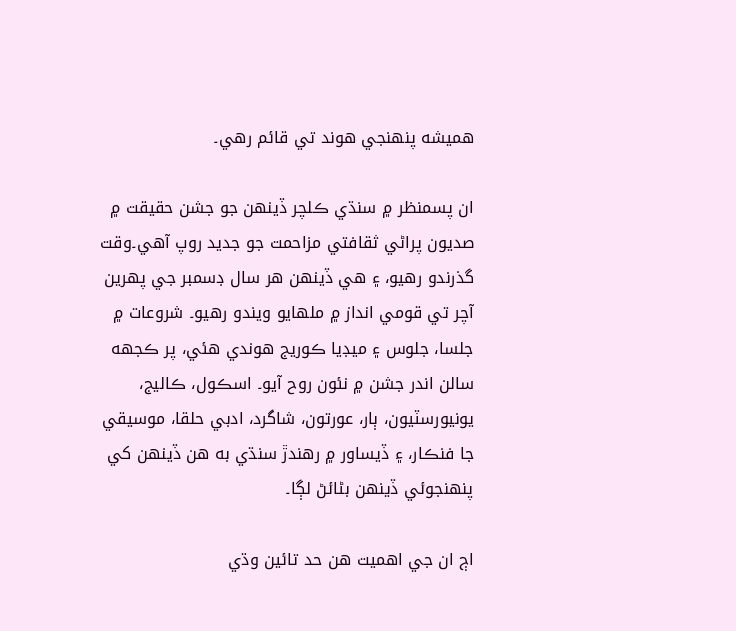هميشه پنهنجي هوند تي قائم رهي۔

ان پسمنظر ۾ سنڌي ڪلچر ڏينھن جو جشن حقيقت ۾ صديون پراڻي ثقافتي مزاحمت جو جديد روپ آهي۔وقت گذرندو رهيو، ۽ هي ڏينهن هر سال ڊسمبر جي پهرين آچر تي قومي انداز ۾ ملهايو ويندو رهيو۔ شروعات ۾ جلسا، جلوس ۽ ميڊيا ڪوريج هوندي هئي، پر ڪجهه سالن اندر جشن ۾ نئون روح آيو۔ اسڪول، ڪاليج، يونيورسٽيون، ٻار، عورتون، شاگرد، ادبي حلقا، موسيقي جا فنڪار، ۽ ڏيساور ۾ رھندڙ سنڌي به هن ڏينهن کي پنهنجوئي ڏينهن بڻائڻ لڳا۔

اڄ ان جي اهميت هن حد تائين وڌي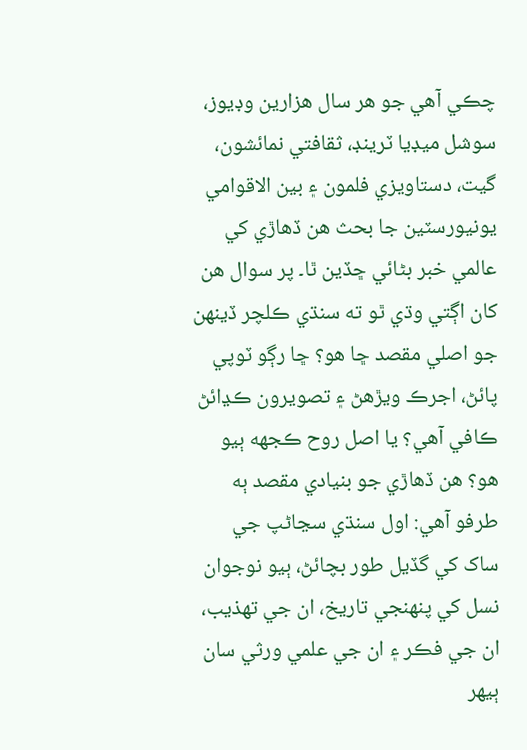چڪي آهي جو هر سال هزارين وڊيوز، سوشل ميڊيا ٽرينڊ، ثقافتي نمائشون، گيت، دستاويزي فلمون ۽ بين الاقوامي يونيورسٽين جا بحث هن ڏهاڙي کي عالمي خبر بڻائي ڇڏين ٿا۔ پر سوال هن کان اڳتي وڌي ٿو ته سنڌي ڪلچر ڏينھن جو اصلي مقصد ڇا هو؟ ڇا رڳو ٽوپي پائڻ، اجرڪ ويڙهڻ ۽ تصويرون ڪڍائڻ ڪافي آهي؟ يا اصل روح ڪجهه ٻيو هو؟ هن ڏهاڙي جو بنيادي مقصد ٻه طرفو آهي: اول سنڌي سڃاڻپ جي ساک کي گڏيل طور بچائڻ، ٻيو نوجوان نسل کي پنهنجي تاريخ، ان جي تهذيب، ان جي فڪر ۽ ان جي علمي ورثي سان ٻيهر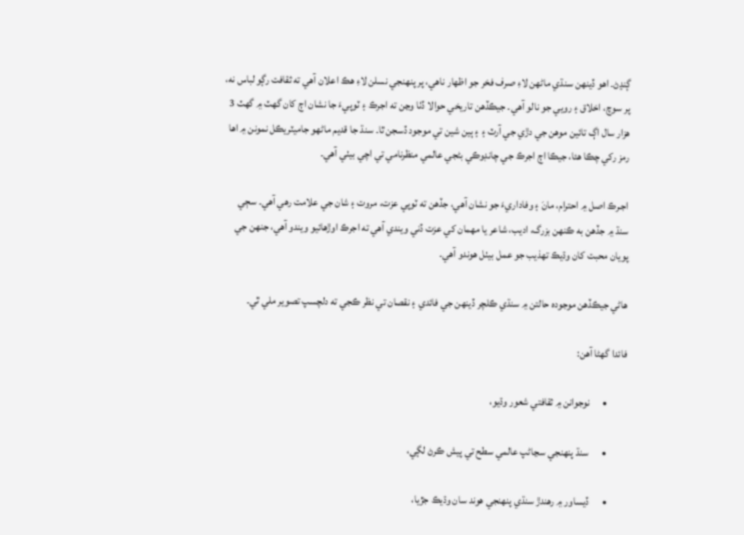ڳنڍڻ۔ اهو ڏينهن سنڌي ماڻهن لاءِ صرف فخر جو اظهار ناهي، پر پنهنجي نسلن لاءِ هڪ اعلان آهي ته ثقافت رڳو لباس نه، پر سوچ، اخلاق ۽ رويي جو نالو آهي۔ جيڪڏهن تاريخي حوالا ڏٺا وڃن ته اجرڪ ۽ ٽوپيءَ جا نشان اڄ کان گهٽ ۾ گهٽ 3 هزار سال اڳ تائين موهن جي دڙي جي آرٽ ۽ ۽ ٻين شين تي موجود ڏسجن ٿا۔ سنڌ جا قديم ماڻهو جاميٽريڪل نمونن ۾ اها رمز رکي چڪا هئا، جيڪا اڄ اجرڪ جي چانڊوڪي بڻجي عالمي منظرنامي تي اچي بيٺي آهي۔

اجـرڪ اصل ۾ احترام، مانَ ۽ وفاداريءَ جو نشان آهي، جڏهن ته ٽوپي عزت، مروت ۽ شان جي علامت رهي آهي۔ سڄي سنڌ ۾ جڏهن به ڪنهن بزرگ، اديب، شاعر يا مهمان کي عزت ڏني ويندي آهي ته اجرڪ اوڙهائيو ويندو آهي، جنهن جي پويان محبت کان وڌيڪ تهذيب جو عمل بيٺل هوندو آهي۔

هاڻي جيڪڏهن موجوده حالتن ۾ سنڌي ڪلچر ڏينھن جي فائدي ۽ نقصان تي نظر ڪجي ته دلچسپ تصوير ملي ٿي۔

فائدا گهڻا آهن:

         •      نوجوانن ۾ ثقافتي شعور وڌيو،

         •      سنڌ پنهنجي سڃاڻپ عالمي سطح تي پيش ڪرڻ لڳي،

         •      ڏيساور ۾ رھندڙ سنڌي پنهنجي هوند سان وڌيڪ جڙيا،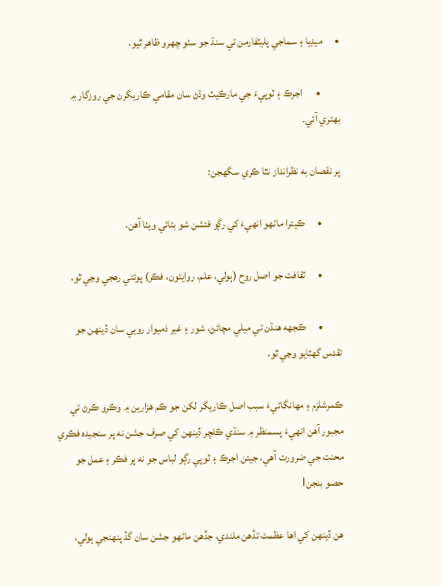•      ميڊيا ۽ سماجي پليٽفارمن تي سنڌ جو سٺو چهرو ظاهر ٿيو،

         •      اجرڪ ۽ ٽوپيءَ جي مارڪيٽ وڌڻ سان مقامي ڪاريگرن جي روزگار ۾ بهتري آئي۔

پر نقصان به نظرانداز نٿا ڪري سگهجن:

         •      ڪيترا ماڻھو انھيءَ کي رڳو فئشن شو بڻائي ويٺا آهن،

         •      ثقافت جو اصل روح (ٻولي، علم، روايتون، فڪر) پوئتي رهجي وڃي ٿو،

         •      ڪجهه هنڌن تي ميلي مچائڻ، شور ۽ غير ذميوار رويي سان ڏينهن جو تقدس گهٽايو وڃي ٿو،

ڪمرشلزم ۽ مهانگائيءَ سبب اصل ڪاريگر لکن جو ڪم هزارين ۾ وڪرو ڪرڻ تي مجبور آهن انهيءَ پسمنظر ۾ سنڌي ڪلچر ڏينھن کي صرف جشن نه پر سنجيده فڪري محنت جي ضرورت آهي، جيئن اجرڪ ۽ ٽوپي رڳو لباس جو نه پر فڪر ۽ عمل جو حصو بنجن।

هن ڏينهن کي اها عظمت تڏهن ملندي، جڏهن ماڻهو جشن سان گڏ پنهنجي ٻولي،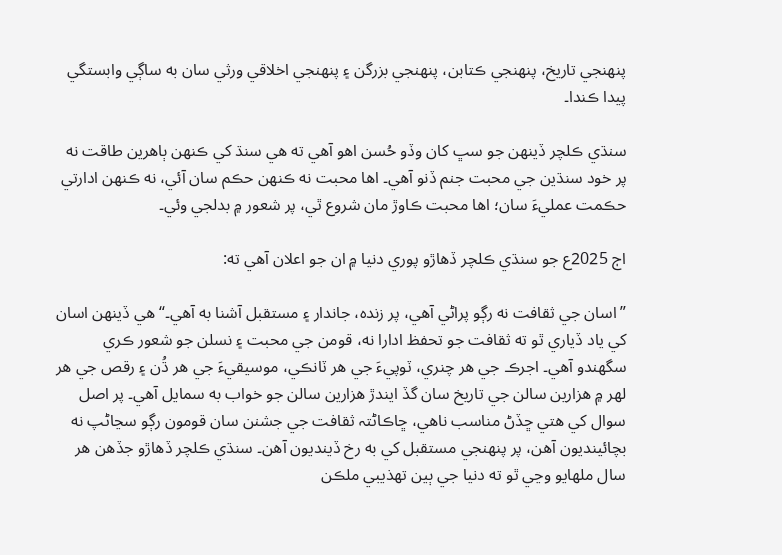پنهنجي تاريخ، پنهنجي ڪتابن، پنهنجي بزرگن ۽ پنهنجي اخلاقي ورثي سان به ساڳي وابستگي پيدا ڪندا۔

سنڌي ڪلچر ڏينھن جو سڀ کان وڏو حُسن اهو آهي ته هي سنڌ کي ڪنهن ٻاهرين طاقت نه پر خود سنڌين جي محبت جنم ڏنو آهي۔ اها محبت نه ڪنهن حڪم سان آئي، نه ڪنهن ادارتي حڪمت عمليءَ سان؛ اها محبت ڪاوڙ مان شروع ٿي، پر شعور ۾ بدلجي وئي۔

اڄ 2025ع جو سنڌي ڪلچر ڏھاڙو پوري دنيا ۾ ان جو اعلان آهي ته:

”اسان جي ثقافت نه رڳو پراڻي آهي، پر زنده، جاندار ۽ مستقبل آشنا به آهي۔“ هي ڏينهن اسان کي ياد ڏياري ٿو ته ثقافت جو تحفظ ادارا نه، قومن جي محبت ۽ نسلن جو شعور ڪري سگهندو آهي۔ اجرڪ جي هر چنري، ٽوپيءَ جي هر ٽانڪي، موسيقيءَ جي هر ڌُن ۽ رقص جي هر لهر ۾ هزارين سالن جي تاريخ سان گڏ ايندڙ هزارين سالن جو خواب به سمايل آهي۔ پر اصل سوال کي هتي ڇڏڻ مناسب ناهي، ڇاڪاڻتہ ثقافت جي جشنن سان قومون رڳو سڃاڻپ نه بچائينديون آهن، پر پنهنجي مستقبل کي به رخ ڏينديون آهن۔ سنڌي ڪلچر ڏھاڙو جڏهن هر سال ملهايو وڃي ٿو ته دنيا جي ٻين تهذيبي ملڪن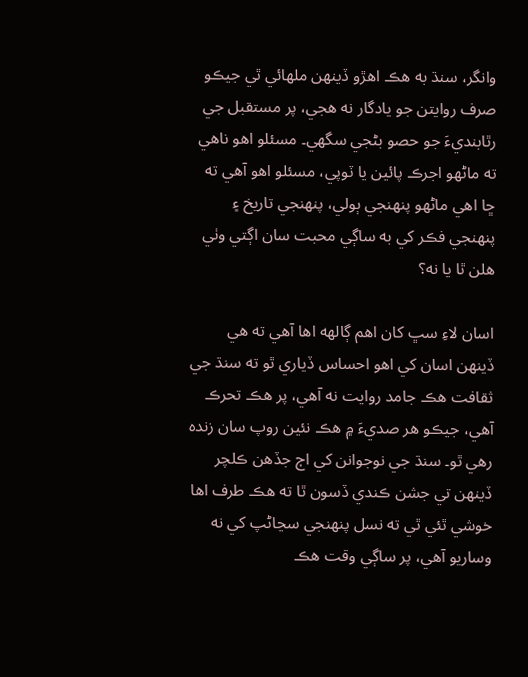وانگر، سنڌ به هڪ اهڙو ڏينهن ملهائي ٿي جيڪو صرف روايتن جو يادگار نه هجي، پر مستقبل جي رٿابنديءَ جو حصو بڻجي سگهي۔ مسئلو اهو ناهي ته ماڻهو اجرڪ پائين يا ٽوپي، مسئلو اهو آهي ته ڇا اهي ماڻهو پنهنجي ٻولي، پنهنجي تاريخ ۽ پنهنجي فڪر کي به ساڳي محبت سان اڳتي وٺي هلن ٿا يا نه؟

اسان لاءِ سڀ کان اهم ڳالهه اها آهي ته هي ڏينهن اسان کي اهو احساس ڏياري ٿو ته سنڌ جي ثقافت هڪ جامد روايت نه آهي، پر هڪ تحرڪ آهي، جيڪو هر صديءَ ۾ هڪ نئين روپ سان زنده رهي ٿو۔ سنڌ جي نوجوانن کي اڄ جڏهن ڪلچر ڏينھن تي جشن ڪندي ڏسون ٿا ته هڪ طرف اها خوشي ٿئي ٿي ته نسل پنهنجي سڃاڻپ کي نه وساريو آهي، پر ساڳي وقت هڪ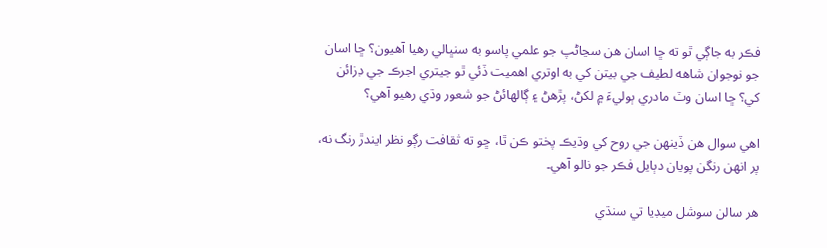فڪر به جاڳي ٿو ته ڇا اسان هن سڃاڻپ جو علمي پاسو به سنڀالي رهيا آهيون؟ ڇا اسان جو نوجوان شاهه لطيف جي بيتن کي به اوتري اهميت ڏئي ٿو جيتري اجرڪ جي ڊزائن کي؟ ڇا اسان وٽ مادري ٻوليءَ ۾ لکڻ، پڙهڻ ۽ ڳالهائڻ جو شعور وڌي رهيو آهي؟

اهي سوال هن ڏينهن جي روح کي وڌيڪ پختو ڪن ٿا، ڇو ته ثقافت رڳو نظر ايندڙ رنگ نه، پر انهن رنگن پويان دٻايل فڪر جو نالو آهي۔

ھر سالن سوشل ميڊيا تي سنڌي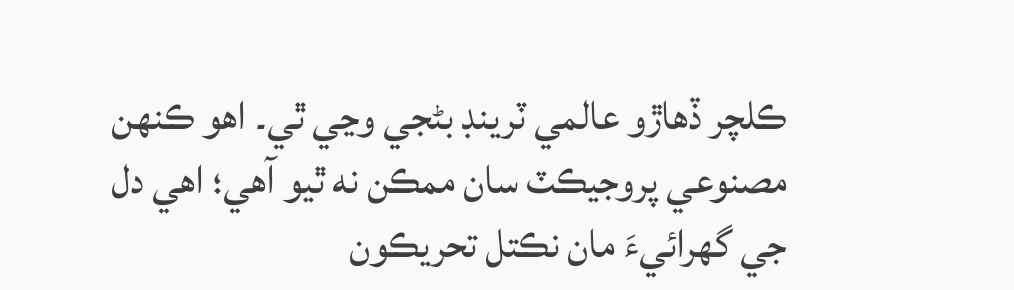ڪلچر ڏھاڙو عالمي ٽرينڊ بڻجي وڃي ٿي۔ اھو ڪنهن مصنوعي پروجيڪٽ سان ممڪن نه ٿيو آهي؛ اهي دل جي گهرائيءَ مان نڪتل تحريڪون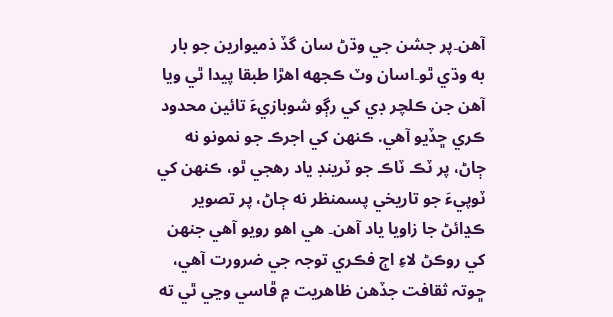آهن۔پر جشن جي وڌڻ سان گڏ ذميوارين جو بار به وڌي ٿو۔اسان وٽ ڪجهه اهڙا طبقا پيدا ٿي ويا آهن جن ڪلچر ڊي کي رڳو شوبازيءَ تائين محدود ڪري ڇڏيو آهي. ڪنهن کي اجرڪ جو نمونو نه ڄاڻ، پر ٽڪ ٽاڪ جو ٽرينڊ ياد رهجي ٿو، ڪنهن کي ٽوپيءَ جو تاريخي پسمنظر نه ڄاڻ، پر تصوير ڪڍائڻ جا زاويا ياد آهن۔ هي اهو رويو آهي جنهن کي روڪڻ لاءِ اڄ فڪري توجہ جي ضرورت آهي، ڇوتہ ثقافت جڏهن ظاهريت ۾ ڦاسي وڃي ٿي ته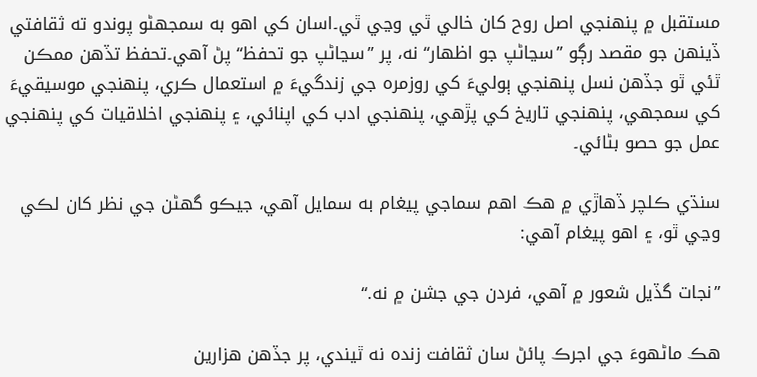مستقبل ۾ پنهنجي اصل روح کان خالي ٿي وڃي ٿي۔اسان کي اهو به سمجهڻو پوندو ته ثقافتي ڏينهن جو مقصد رڳو ”سڃاڻپ جو اظهار“ نه، پر ”سڃاڻپ جو تحفظ“ پڻ آهي۔تحفظ تڏهن ممڪن ٿئي ٿو جڏهن نسل پنهنجي ٻوليءَ کي روزمره جي زندگيءَ ۾ استعمال ڪري، پنهنجي موسيقيءَ کي سمجهي، پنهنجي تاريخ کي پڙهي، پنهنجي ادب کي اپنائي، ۽ پنهنجي اخلاقيات کي پنهنجي عمل جو حصو بڻائي۔

سنڌي ڪلچر ڏھاڙي ۾ هڪ اھم سماجي پيغام به سمايل آهي، جيڪو گهڻن جي نظر کان لڪي وڃي ٿو، ۽ اهو پيغام آهي:

”نجات گڏيل شعور ۾ آهي، فردن جي جشن ۾ نه.“

هڪ ماڻهوءَ جي اجرڪ پائڻ سان ثقافت زنده نه ٿيندي، پر جڏهن هزارين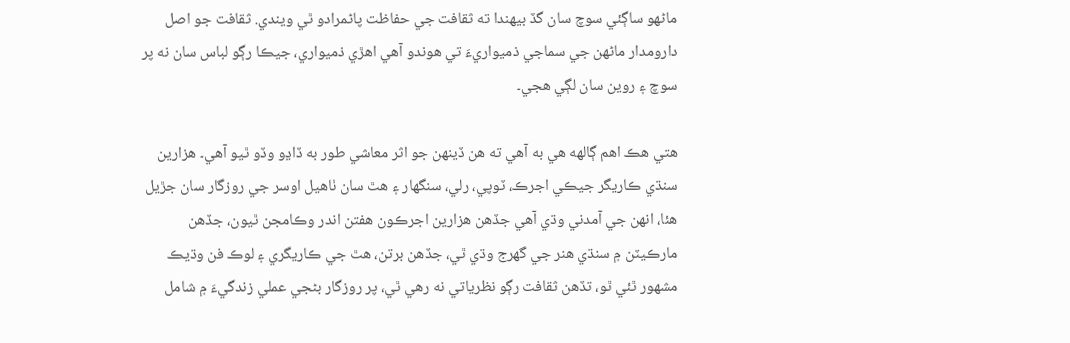ماڻهو ساڳئي سوچ سان گڏ بيهندا ته ثقافت جي حفاظت پاڻمرادو ٿي ويندي. ثقافت جو اصل دارومدار ماڻهن جي سماجي ذميواريءَ تي هوندو آهي اهڙي ذميواري، جيڪا رڳو لباس سان نه پر سوچ ۽ روين سان لڳي هجي۔

هتي هڪ اهم ڳالهه هي به آهي ته هن ڏينهن جو اثر معاشي طور به ڏاڍو وڏو ٿيو آهي۔ هزارين سنڌي ڪاريگر جيڪي اجرڪ، ٽوپي، رلي، سنگهار ۽ هٿ سان ٺاهيل اوسر جي روزگار سان جڙيل هئا، انهن جي آمدني وڌي آهي جڏهن هزارين اجرڪون هفتن اندر وڪامجن ٿيون، جڏهن مارڪيٽن ۾ سنڌي هنر جي گهرج وڌي ٿي، جڏهن برتن، هٿ جي ڪاريگري ۽ لوڪ فن وڌيڪ مشهور ٿئي ٿو، تڏهن ثقافت رڳو نظرياتي نه رهي ٿي، پر روزگار بڻجي عملي زندگيءَ ۾ شامل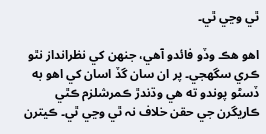ٿي وڃي ٿي۔

اهو هڪ وڏو فائدو آهي، جنهن کي نظرانداز نٿو ڪري سگهجي۔ پر ان سان گڏ اسان کي اهو به ڏسڻو پوندو ته هي وڌندڙ ڪمرشلزم ڪٿي ڪاريگرن جي حقن خلاف نہ ٿي وڃي ٿي۔ ڪيترن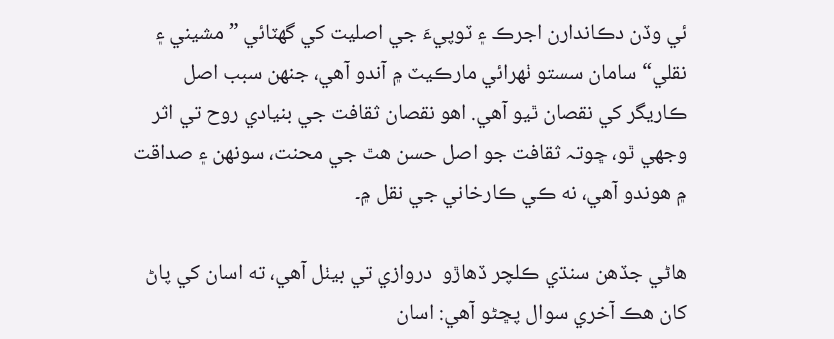ئي وڏن دڪاندارن اجرڪ ۽ ٽوپيءَ جي اصليت کي گهٽائي ”مشيني ۽ نقلي“ سامان سستو ٺهرائي مارڪيٽ ۾ آندو آهي، جنهن سبب اصل ڪاريگر کي نقصان ٿيو آهي. اهو نقصان ثقافت جي بنيادي روح تي اثر وجهي ٿو، ڇوتہ ثقافت جو اصل حسن هٿ جي محنت، سونهن ۽ صداقت ۾ هوندو آهي، نه ڪي ڪارخاني جي نقل ۾۔

هاڻي جڏهن سنڌي ڪلچر ڏھاڙو  دروازي تي بيٺل آهي، ته اسان کي پاڻ کان هڪ آخري سوال پڇڻو آهي: اسان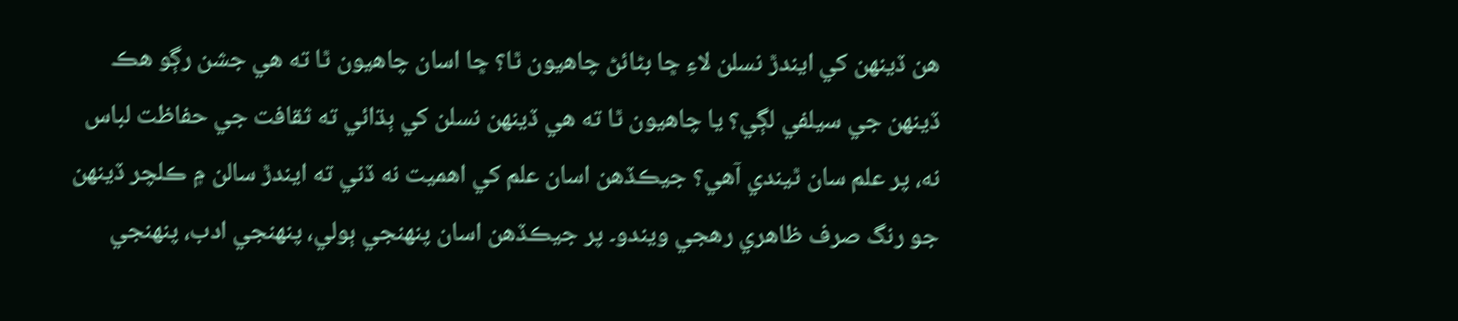هن ڏينهن کي ايندڙ نسلن لاءِ ڇا بڻائڻ چاهيون ٿا؟ ڇا اسان چاهيون ٿا ته هي جشن رڳو هڪ ڏينهن جي سيلفي لڳي؟ يا چاهيون ٿا ته هي ڏينهن نسلن کي ٻڌائي ته ثقافت جي حفاظت لباس نه، پر علم سان ٿيندي آهي؟ جيڪڏهن اسان علم کي اهميت نه ڏني ته ايندڙ سالن ۾ ڪلچر ڏينھن جو رنگ صرف ظاهري رهجي ويندو۔ پر جيڪڏهن اسان پنهنجي ٻولي، پنهنجي ادب، پنهنجي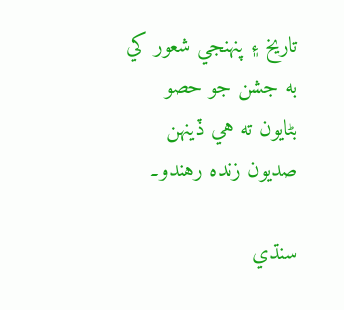تاريخ ۽ پنهنجي شعور کي به جشن جو حصو بڻايون ته هي ڏينهن صديون زنده رهندو۔

سنڌي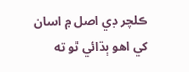ڪلچر ڊي اصل ۾ اسان کي اهو ٻڌائي ٿو ته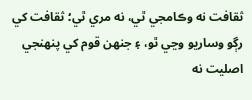ثقافت نه وڪامجي ٿي، نه مري ٿي؛ ثقافت کي رڳو وساريو وڃي ٿو، ۽ جنهن قوم کي پنهنجي اصليت نه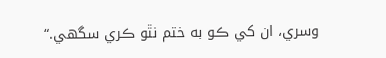وسري، ان کي ڪو به ختم نٿو ڪري سگهي.“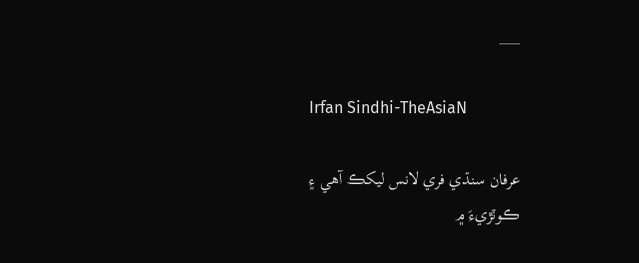___

Irfan Sindhi-TheAsiaN

عرفان سنڌي فري لانس ليکڪ آھي ۽ ڪوٽڙيءَ ۾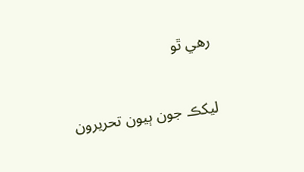رھي ٿو

ليکڪ جون ٻيون تحريرون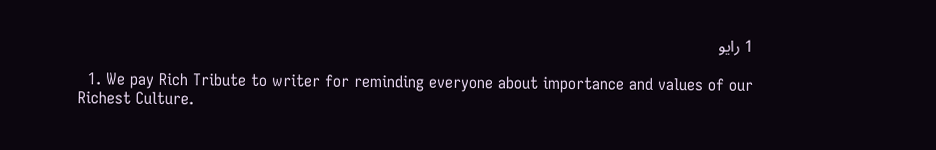1 رايو

  1. We pay Rich Tribute to writer for reminding everyone about importance and values of our Richest Culture.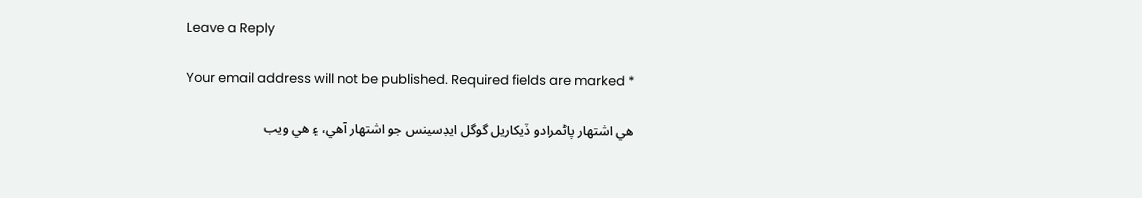Leave a Reply

Your email address will not be published. Required fields are marked *

هي اشتهار پاڻمرادو ڏيکاريل گوگل ايڊسينس جو اشتهار آهي، ۽ هي ويب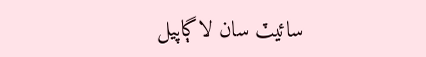سائيٽ سان لاڳاپيل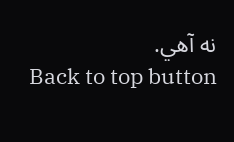نه آهي.
Back to top button